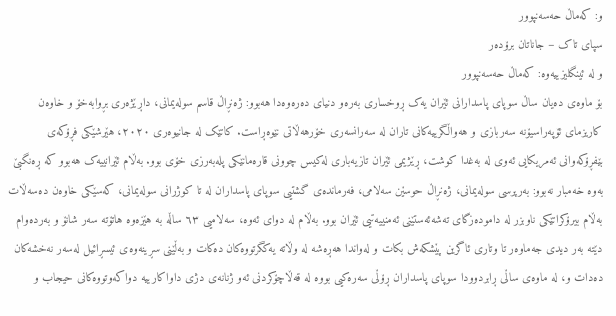و: کەماڵ حەسەنپوور
سپای تاک – جاناتان برۆدەر
و لە ئینگلیزییەوە: کەماڵ حەسەنپوور
بۆ ماوەی دەیان ساڵ سوپای پاسدارانی ئێران یەک ڕوخساری بەرەو دنیای دەرەوەدا هەبوو: ژەنڕاڵ قاسم سولەیمانی، داڕێژەری بڕوابەخۆ و خاوەن کاریزمای ئۆپەراسیۆنە سەربازی و هەواڵگرییەکانی تاران لە سەرانسەری خۆرهەڵاتی نێوەڕاست. کاتێک لە جانیوەری ٢٠٢٠، هێرشێکی فڕۆکەی بێفڕۆکەوانی ئەمریکایی ئەوی لە بەغدا کوشت، ڕێژیمی ئێران تازیەباری لەکیس چوونی قارەمانێکی پلەبەرزی خۆی بوو. بەڵام ئێرانییەک هەبوو کە ڕەنگبێ بەوە خەمبار نەبوو: بەرپرسی سولەیمانی، ژەنڕاڵ حوسێن سەلامی، فەرماندەی گشتیی سوپای پاسداران لە تا کوژرانی سولەیمانی، کەسێکی خاوەن دەسەڵات بەڵام بیرۆکراتێکی ناوبزر لە دامودەزگای تەشەئەستێنی ئەمنییەتیی ئێران بوو. بەڵام لە دوای ئەوە، سەلامیی ٦٣ ساڵە بە هێزەوە هاتۆتە سەر شانۆ و بەردەوام دێتە بەر دیدی جەماوەر تا وتاری ئاگرین پێشکەش بکات و لەواندا هەڕەشە لە وڵاتە یەکگرتووەکان دەکات و بەڵێنی سڕینەوەی ئیسڕائیل لەسەر نەخشەکان دەدات و، لە ماوەی ساڵی ڕابردوودا سوپای پاسداران ڕۆڵی سەرەکیی بووە لە قەڵاچۆکردنی ئەو ژنانەی دژی داواکارییە دواکەوتووەکانی حیجاب و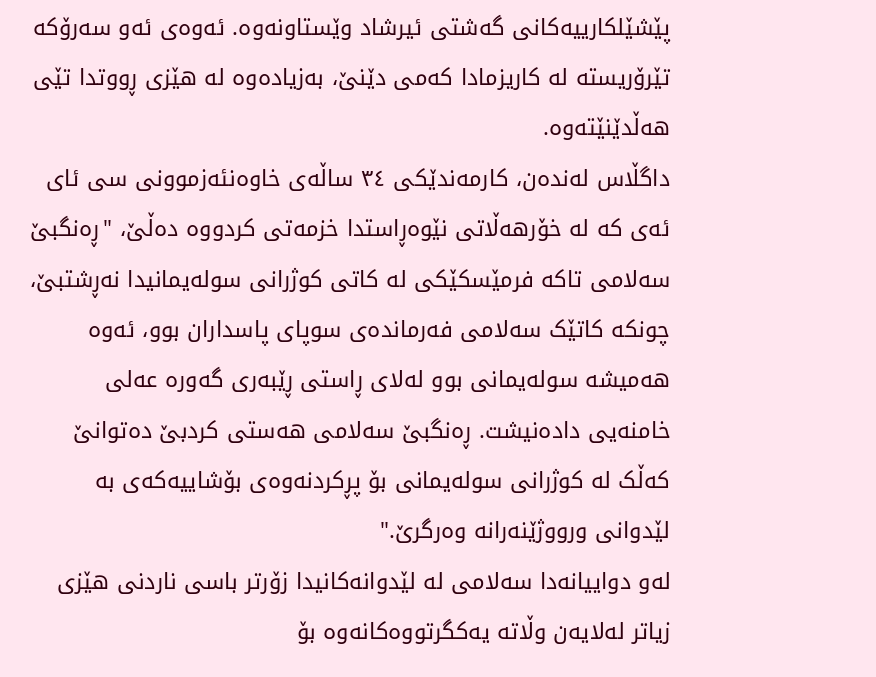پێشێلکارییەکانی گەشتی ئیرشاد وێستاونەوە. ئەوەی ئەو سەرۆکە تێرۆریستە لە کاریزمادا کەمی دێنێ، بەزیادەوە لە هێزی ڕووتدا تێی هەڵدێنێتەوە.
داگڵاس لەندەن، کارمەندێکی ٣٤ ساڵەی خاوەنئەزموونی سی ئای ئەی کە لە خۆرهەڵاتی نێوەڕاستدا خزمەتی کردووە دەڵێ، "ڕەنگبێ سەلامی تاکە فرمێسکێکی لە کاتی کوژرانی سولەیمانیدا نەڕشتبێ، چونکە کاتێک سەلامی فەرماندەی سوپای پاسداران بوو، ئەوە هەمیشە سولەیمانی بوو لەلای ڕاستی ڕێبەری گەورە عەلی خامنەیی دادەنیشت. ڕەنگبێ سەلامی هەستی کردبێ دەتوانێ کەڵک لە کوژرانی سولەیمانی بۆ پڕکردنەوەی بۆشاییەکەی بە لێدوانی ورووژێنەرانە وەرگرێ."
لەو دواییانەدا سەلامی لە لێدوانەکانیدا زۆرتر باسی ناردنی هێزی زیاتر لەلایەن وڵاتە یەکگرتووەکانەوە بۆ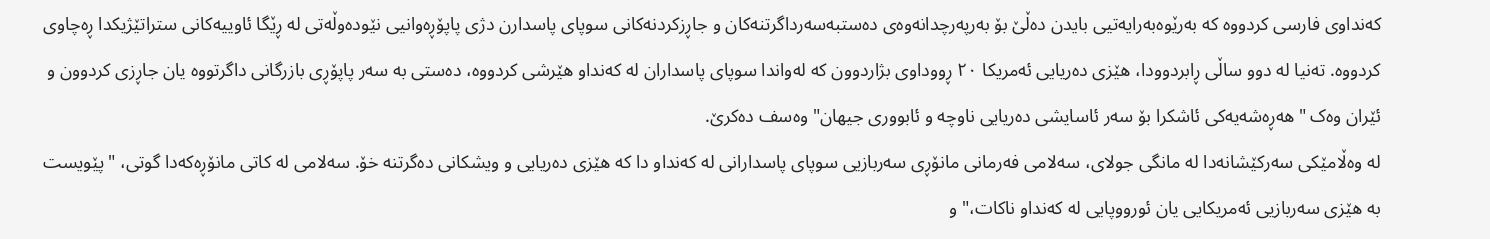کەنداوی فارسی کردووە کە بەرێوەبەرایەتیی بایدن دەڵێ بۆ بەرپەرچدانەوەی دەستبەسەرداگرتنەکان و جاڕزکردنەکانی سوپای پاسدارن دژی پاپۆڕەوانیی نێودەوڵەتی لە ڕێگا ئاوییەکانی ستراتێژیکدا ڕەچاوی کردووە. تەنیا لە دوو ساڵی ڕابردوودا، هێزی دەریایی ئەمریکا ٢٠ ڕووداوی بژاردوون کە لەواندا سوپای پاسداران لە کەنداو هێرشی کردووە، دەستی بە سەر پاپۆڕی بازرگانی داگرتووە یان جاڕزی کردوون و ئێران وەک "هەڕەشەیەکی ئاشکرا بۆ سەر ئاسایشی دەریایی ناوچە و ئابووری جیهان" وەسف دەکرێ.
لە وەڵامێکی سەرکێشانەدا لە مانگی جولای، سەلامی فەرمانی مانۆڕی سەربازیی سوپای پاسدارانی لە کەنداو دا کە هێزی دەریایی و ویشکانی دەگرتنە خۆ. سەلامی لە کاتی مانۆڕەکەدا گوتی، "پێویست بە هێزی سەربازیی ئەمریکایی یان ئورووپایی لە کەنداو ناکات،" و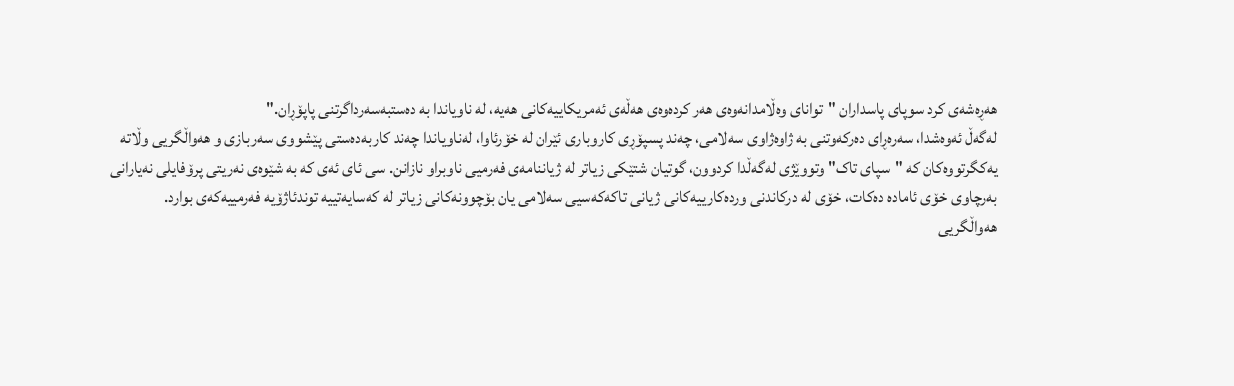هەڕەشەی کرد سوپای پاسداران "توانای وەڵامدانەوەی هەر کردەوەی هەڵەی ئەمریکاییەکانی هەیە، لە ناویاندا بە دەستبەسەرداگرتنی پاپۆڕان."
لەگەڵ ئەوەشدا، سەرەڕای دەرکەوتنی بە ژاوەژاوی سەلامی، چەند پسپۆڕی کاروباری ئێران لە خۆرئاوا، لەناویاندا چەند کاربەدەستی پێشووی سەربازی و هەواڵگریی وڵاتە یەکگرتووەکان کە "سپای تاک" وتووێژی لەگەڵدا کردوون، گوتیان شتێکی زیاتر لە ژیاننامەی فەرمیی ناوبراو نازانن. سی ئای ئەی کە بە شێوەی نەریتی پرۆفایلی نەیارانی بەرچاوی خۆی ئامادە دەکات، خۆی لە درکاندنی وردەکارییەکانی ژیانی تاکەکەسیی سەلامی یان بۆچوونەکانی زیاتر لە کەسایەتییە توندئاژۆیە فەرمییەکەی بوارد. هەواڵگریی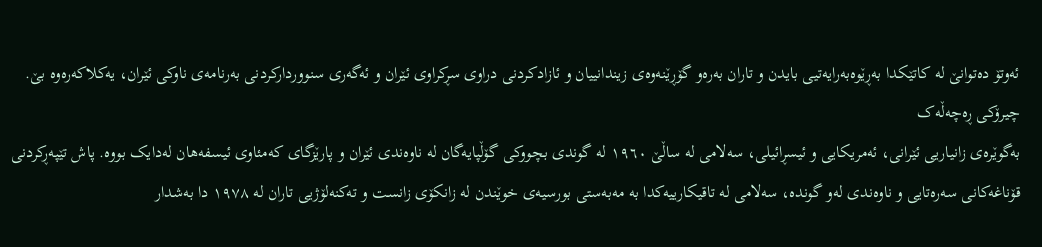ئەوتۆ دەتوانێ لە کاتێکدا بەڕێوەبەرایەتیی بایدن و تاران بەرەو گۆڕێنەوەی زیندانییان و ئازادکردنی دراوی سڕکراوی ئێران و ئەگەری سنووردارکردنی بەرنامەی ناوکی ئێران، یەکلاکەرەوە بێ.
چیرۆکی ڕەچەڵەک
بەگوێرەی زانیاریی ئێرانی، ئەمریکایی و ئیسڕائیلی، سەلامی لە ساڵێ ١٩٦٠ لە گوندی بچووکی گۆڵپایەگان لە ناوەندی ئێران و پارێزگای کەمئاوی ئیسفەهان لەدایک بووە. پاش تێپەڕکردنی قۆناغەکانی سەرەتایی و ناوەندی لەو گوندە، سەلامی لە تاقیکارییەکدا بە مەبەستی بورسیەی خوێندن لە زانکۆی زانست و تەکنەلۆژیی تاران لە ١٩٧٨ دا بەشدار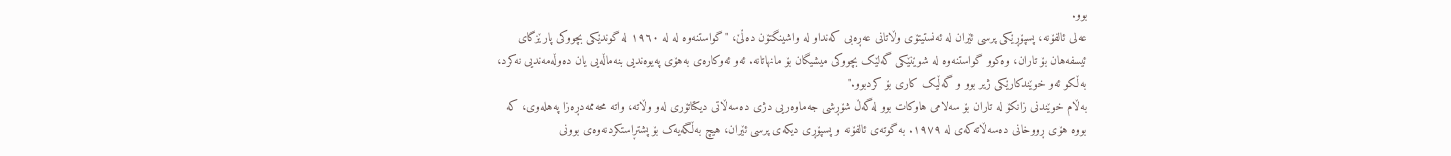بوو.
عەلی ئالفۆنە، پسپۆڕێکی پرسی ئێران لە ئەنستیتۆی وڵاتانی عەڕەبی کەنداو لە واشینگتۆن دەڵێ، "گواستنەوە لە لە ١٩٦٠ لە گوندێکی بچووکی پارێزگای ئیسفەهان بۆ تاران، وەکوو گواستنەوە لە شوێنێکی گەلێک بچووکی میشیگان بۆ مانهاتانە. ئەو ئەوکارەی بەهۆی پەیوەندیی بنەماڵەیی یان دەوڵەمەندیی نەکرد، بەڵکو ئەو خوێندکارێکی ژیر بوو و گەڵیک کاری بۆ کردبوو."
بەڵام خوێندنی زانکۆ لە تاران بۆ سەلامی هاوکات بوو لەگەڵ شۆڕشی جەماوەریی دژی دەسەڵاتی دیکتاتۆری لەو وڵاتە، واتە محەممەدڕەزا پەهلەوی، کە بووە هۆی ڕووخانی دەسەڵاتەکەی لە ١٩٧٩. بە گوتەی ئالفۆنە و پسپۆڕی دیکەی پرسی ئێران، هیچ بەڵگەیەک بۆ پشتڕاستکردنەوەی بوونی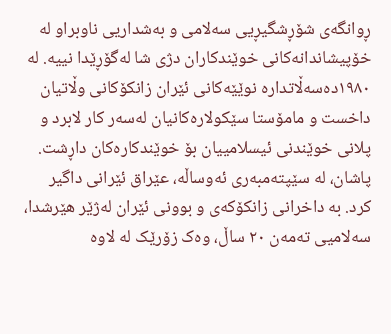ڕوانگەی شۆڕشگیڕیی سەلامی و بەشداریی ناوبراو لە خۆپیشاندانەکانی خوێندکاران دژی شا لەگۆڕێدا نییە. لە ١٩٨٠دەسەڵاتدارە نوێێەکانی ئێران زانکۆکانی وڵاتیان داخست و مامۆستا سێکولارەکانیان لەسەر کار لابرد و پلانی خوێندنی ئیسلامییان بۆ خوێندکارەکان داڕشت. پاشان، لە سێپتەمبەری ئەوساڵە، عێراق ئێرانی داگیر کرد. بە داخرانی زانکۆکەی و بوونی ئێران لەژێر هێرشدا، سەلامیی تەمەن ٢٠ ساڵ، وەک زۆرێک لە لاوە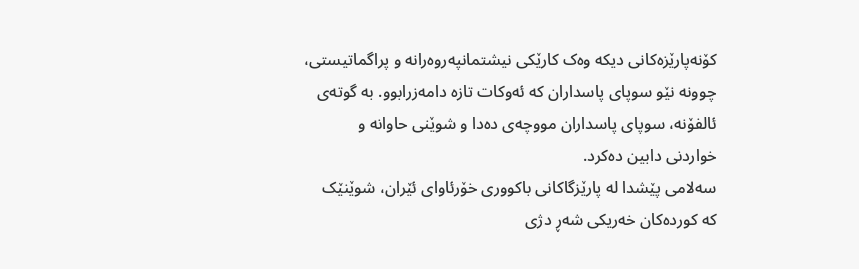کۆنەپارێزەکانی دیکە وەک کارێکی نیشتمانپەروەرانە و پراگماتیستی، چوونە نێو سوپای پاسداران کە ئەوکات تازە دامەزرابوو. بە گوتەی ئالفۆنە، سوپای پاسداران مووچەی دەدا و شوێنی حاوانە و خواردنی دابین دەکرد.
سەلامی پێشدا لە پارێزگاکانی باکووری خۆرئاوای ئێران، شوێنێک کە کوردەکان خەریکی شەڕ دژی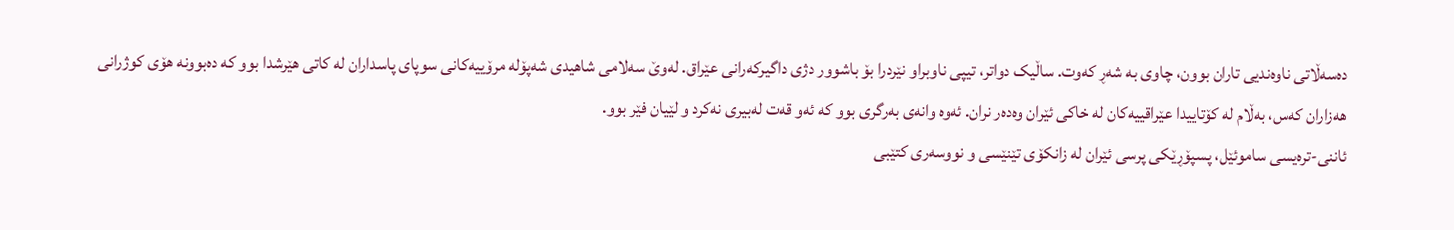دەسەڵاتی ناوەندیی تاران بوون، چاوی بە شەڕ کەوت. ساڵیک دواتر، تیپی ناوبراو نێردرا بۆ باشوور دژی داگیرکەرانی عێراق. لەوێ سەلامی شاهیدی شەپۆلە مرۆییەکانی سوپای پاسداران لە کاتی هێرشدا بوو کە دەبوونە هۆی کوژرانی هەزاران کەس، بەڵام لە کۆتاییدا عێراقییەکان لە خاکی ئێران وەدەر نران. ئەوە وانەی بەرگری بوو کە ئەو قەت لەبیری نەکرد و لێیان فێر بوو.
ئاننی-ترەیسی ساموئێل، پسپۆڕێکی پرسی ئێران لە زانکۆی تێنێسی و نووسەری کتێبی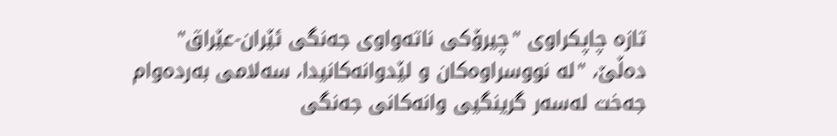تازە چاپکراوی "چیرۆکی ناتەواوی جەنگی ئێران-عێراق" دەڵێ، "لە نووسراوەکان و لێدوانەکانیدا، سەلامی بەردەوام جەخت لەسەر گرینگیی وانەکانی جەنگی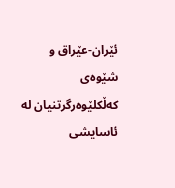ئێران-عێراق و شێوەی کەڵکلێوەرگرتنیان لە ئاسایشی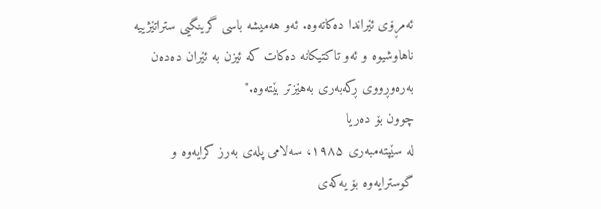ئەمڕۆی ئێراندا دەکاتەوە. ئەو هەمیشە باسی گرینگیی ستراتێژییە ناهاوشیوە و ئەو تاکتیکانە دەکات کە ئیزن بە ئێران دەدەن بەرەوڕووی ڕکەبەری بەهێزتر بێتەوە."
چوون بۆ دەریا
لە سێپتەمبەری ١٩٨۵، سەلامی پلەی بەرز کرایەوە و گوسترایەوە بۆ یەکەی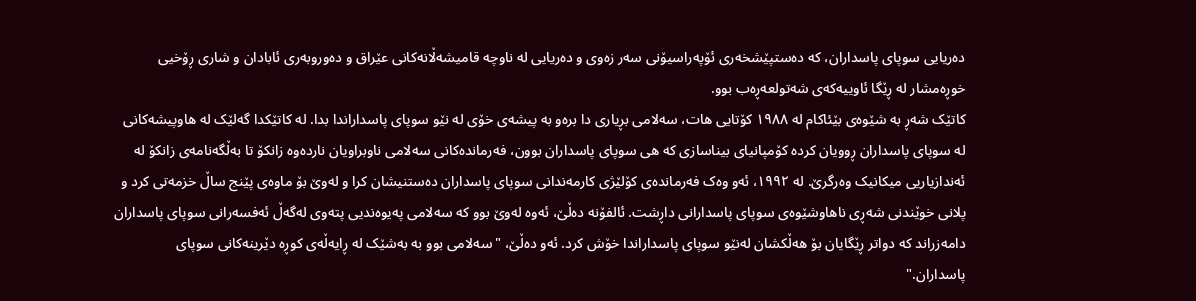دەریایی سوپای پاسداران، کە دەستپێشخەری ئۆپەراسیۆنی سەر زەوی و دەریایی لە ناوچە قامیشەڵانەکانی عێراق و دەوروبەری ئابادان و شاری ڕۆخیی خوڕەمشار لە ڕێگا ئاوییەکەی شەتولعەڕەب بوو.
کاتێک شەڕ بە شێوەی بێئاکام لە ١٩٨٨ کۆتایی هات، سەلامی بڕیاری دا برەو بە پیشەی خۆی لە نێو سوپای پاسداراندا بدا. لە کاتێکدا گەلێک لە هاوپیشەکانی لە سوپای پاسداران ڕوویان کردە کۆمپانیای بیناسازی کە هی سوپای پاسداران بوون، فەرماندەکانی سەلامی ناوبراویان ناردەوە زانکۆ تا بەڵگەنامەی زانکۆ لە ئەندازیاریی میکانیک وەرگرێ. لە ١٩٩٢، ئەو وەک فەرماندەی کۆلێژی کارمەندانی سوپای پاسداران دەستنیشان کرا و لەوێ بۆ ماوەی پێنج ساڵ خزمەتی کرد و پلانی خوێندنی شەڕی ناهاوشێوەی سوپای پاسدارانی داڕشت. ئالفۆنە دەڵێ، ئەوە لەوێ بوو کە سەلامی پەیوەندیی پتەوی لەگەڵ ئەفسەرانی سوپای پاسداران دامەزراند کە دواتر ڕێگایان بۆ هەڵکشان لەنێو سوپای پاسداراندا خۆش کرد. ئەو دەڵێ، "سەلامی بوو بە بەشێک لە ڕایەڵەی کوڕە دێرینەکانی سوپای پاسداران."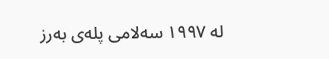لە ١٩٩٧ سەلامی پلەی بەرز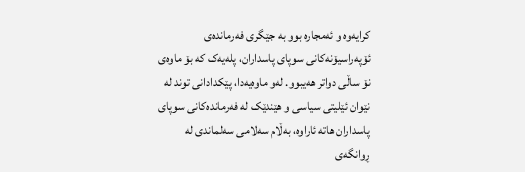کرایەوە و ئەمجارە بوو بە جێگری فەرماندەی ئۆپەراسیۆنەکانی سوپای پاسداران، پلەیەک کە بۆ ماوەی نۆ ساڵی دواتر هەیبوو. لەو ماوەیەدا، پێکدادانی توند لە نێوان ئێلیتی سیاسی و هێندێک لە فەرماندەکانی سوپای پاسداران هاتە ئاراوە، بەڵام سەلامی سەلماندی لە ڕوانگەی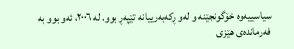سیاسییەوە خۆگونجێنە و لەو ڕکەبەرییانە تێپەڕ بوو. لە ٢٠٠٦، ئەو بوو بە فەرماندەی هێزی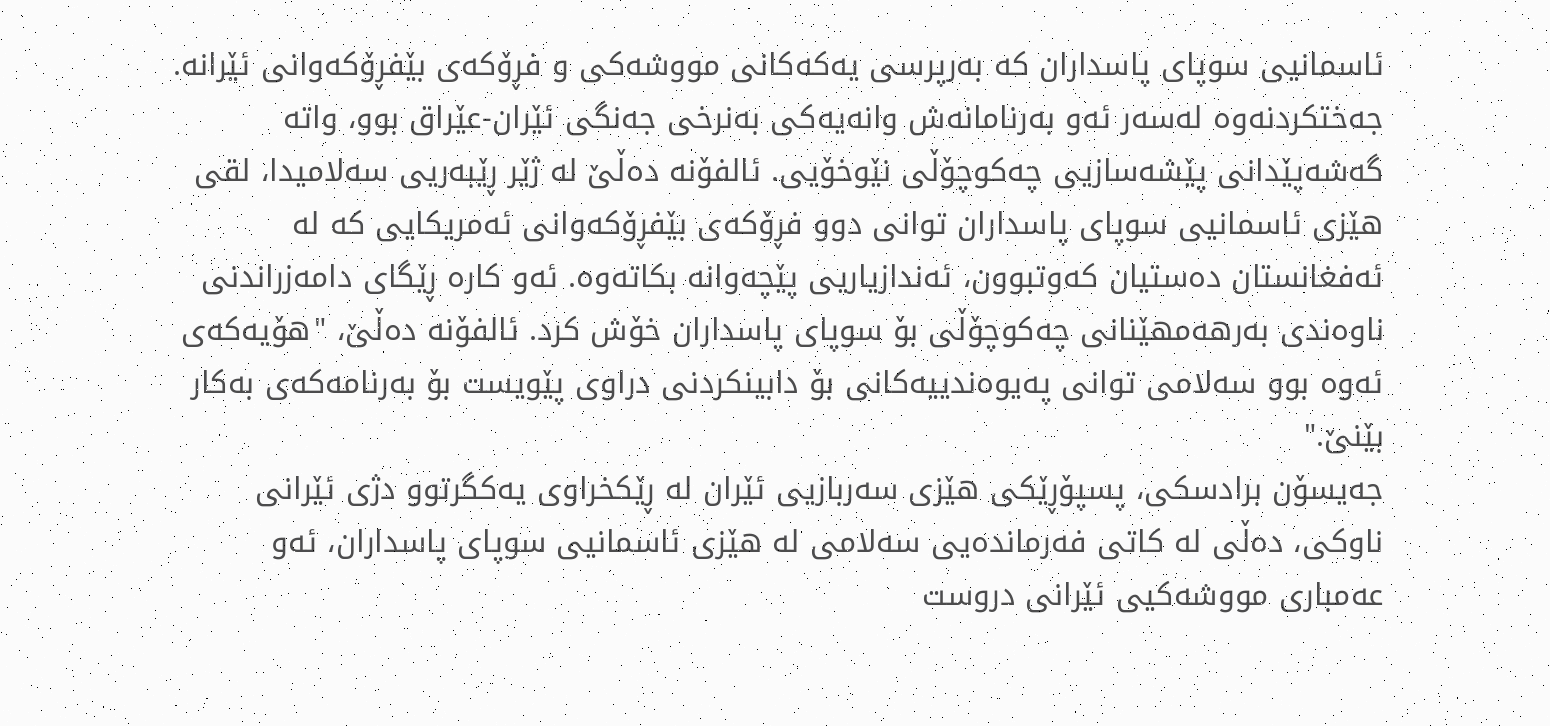ئاسمانیی سوپای پاسداران کە بەرپرسی یەکەکانی مووشەکی و فڕۆکەی بێفڕۆکەوانی ئێرانە.
جەختکردنەوە لەسەر ئەو بەرنامانەش وانەیەکی بەنرخی جەنگی ئێران-عێراق بوو، واتە گەشەپێدانی پێشەسازیی چەکوچۆڵی نێوخۆیی. ئالفۆنە دەڵێ لە ژێر ڕێبەریی سەلامیدا، لقی هێزی ئاسمانیی سوپای پاسداران توانی دوو فڕۆکەی بێفڕۆکەوانی ئەمریکایی کە لە ئەفغانستان دەستیان کەوتبوون، ئەندازیاریی پێچەوانە بکاتەوە. ئەو کارە ڕێگای دامەزراندنی ناوەندی بەرهەمهێنانی چەکوچۆڵی بۆ سوپای پاسداران خۆش کرد. ئالفۆنە دەڵێ، "هۆیەکەی ئەوە بوو سەلامی توانی پەیوەندییەکانی بۆ دابینکردنی دراوی پێویست بۆ بەرنامەکەی بەکار بێنێ."
جەیسۆن برادسکی، پسپۆڕێکی هێزی سەربازیی ئێران لە ڕێکخراوی یەکگرتوو دژی ئێرانی ناوکی، دەڵی لە کاتی فەرماندەیی سەلامی لە هێزی ئاسمانیی سوپای پاسداران، ئەو عەمباری مووشەکیی ئێرانی دروست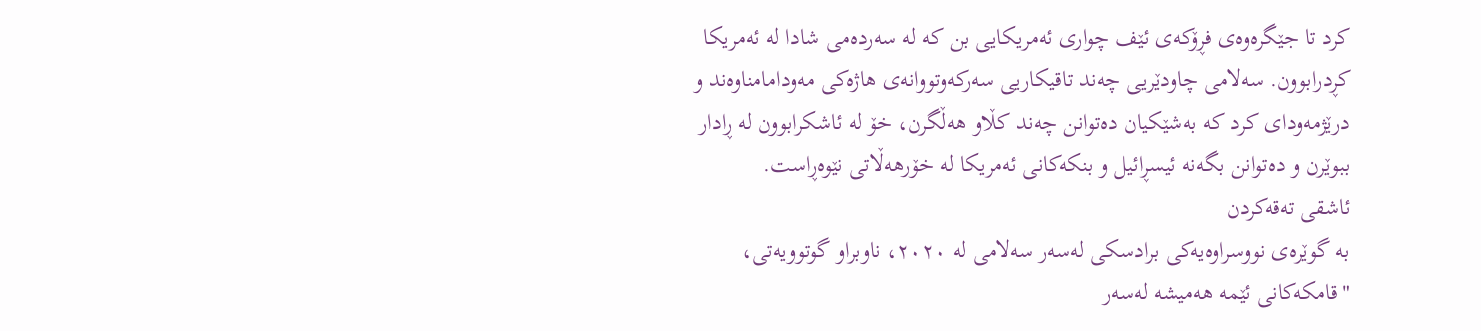کرد تا جێگرەوەی فڕۆکەی ئێف چواری ئەمریکایی بن کە لە سەردەمی شادا لە ئەمریکا کڕدرابوون. سەلامی چاودێریی چەند تاقیکاریی سەرکەوتووانەی هاژەکی مەودامامناوەند و درێژمەودای کرد کە بەشێکیان دەتوانن چەند کڵاو هەڵگرن، خۆ لە ئاشکرابوون لە ڕادار ببوێرن و دەتوانن بگەنە ئیسڕائیل و بنکەکانی ئەمریکا لە خۆرهەڵاتی نێوەڕاست.
ئاشقی تەقەکردن
بە گوێرەی نووسراوەیەکی برادسکی لەسەر سەلامی لە ٢٠٢٠، ناوبراو گوتوویەتی، "قامکەکانی ئێمە هەمیشە لەسەر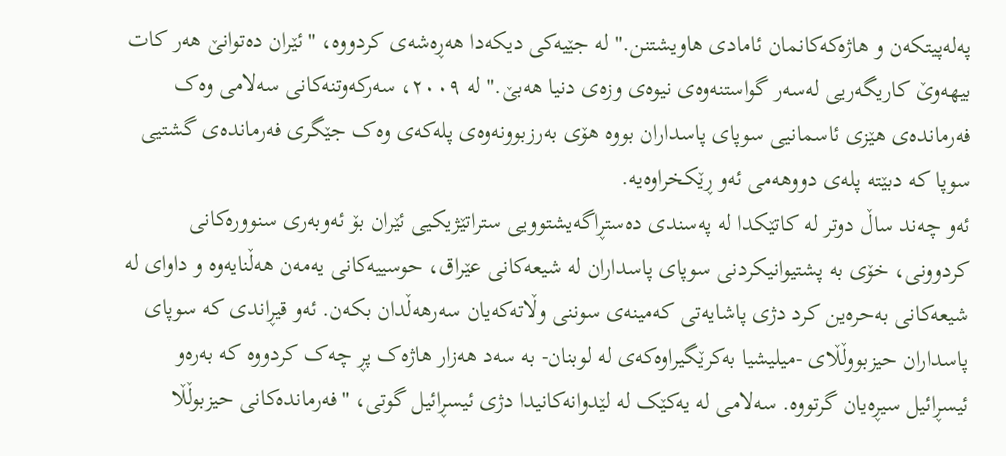پەلەپیتکەن و هاژەکەکانمان ئامادی هاویشتنن." لە جێیەکی دیکەدا هەڕەشەی کردووە، "ئێران دەتوانێ هەر کات بیهەوێ کاریگەریی لەسەر گواستنەوەی نیوەی وزەی دنیا هەبێ." لە ٢٠٠٩، سەرکەوتنەکانی سەلامی وەک فەرماندەی هێزی ئاسمانیی سوپای پاسداران بووە هۆی بەرزبوونەوەی پلەکەی وەک جێگری فەرماندەی گشتیی سوپا کە دبێتە پلەی دووهەمی ئەو ڕێکخراوەیە.
ئەو چەند ساڵ دوتر لە کاتێکدا لە پەسندی دەستڕاگەیشتوویی ستراتێژیکیی ئێران بۆ ئەوبەری سنوورەکانی کردوونی، خۆی بە پشتیوانیکردنی سوپای پاسداران لە شیعەکانی عێراق، حوسییەکانی یەمەن هەڵنایەوە و داوای لە شیعەکانی بەحرەین کرد دژی پاشایەتی کەمینەی سوننی وڵاتەکەیان سەرهەڵدان بکەن. ئەو قیڕاندی کە سوپای پاسداران حیزبووڵڵای -میلیشیا بەکرێگیراوەکەی لە لوبنان- بە سەد هەزار هاژەک پڕ چەک کردووە کە بەرەو ئیسڕائیل سیڕەیان گرتووە. سەلامی لە یەکێک لە لێدوانەکانیدا دژی ئیسڕائیل گوتی، "فەرماندەکانی حیزبوڵڵا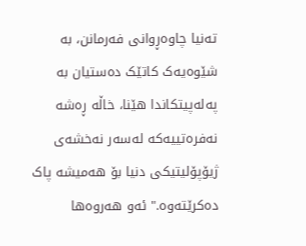تەنیا چاوەڕوانی فەرمانن، بە شێوەیەک کاتێک دەستیان بە پەلەپیتکاندا هێنا، خاڵە ڕەشە نەفرەتییەکە لەسەر نەخشەی ژیۆپۆلیتیکی دنیا بۆ هەمیشە پاک دەکرێتەوە." ئەو هەروەها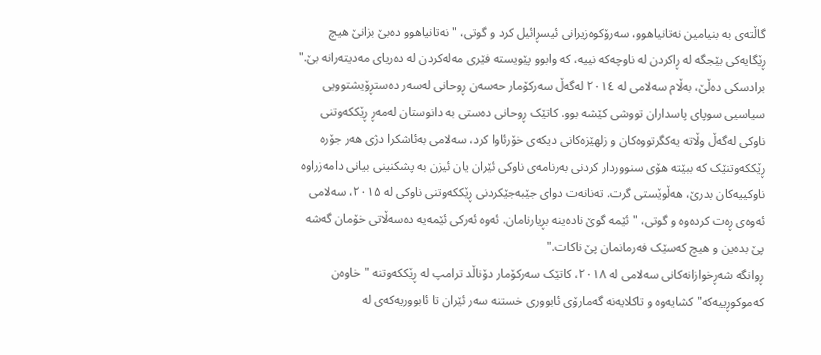گاڵتەی بە بنیامین نەتانیاهوو، سەرۆکوەزیرانی ئیسڕائیل کرد و گوتی، "نەتانیاهوو دەبێ بزانێ هیچ ڕێگایەکی بێجگە لە ڕاکردن لە ناوچەکە نییە، کە وابوو پێویستە فێری مەلەکردن لە دەریای مەدیتەرانە بێ."
برادسکی دەڵێ، بەڵام سەلامی لە ٢٠١٤ لەگەڵ سەرکۆمار حەسەن ڕوحانی لەسەر دەستڕۆیشتوویی سیاسیی سوپای پاسداران تووشی کێشە بوو. کاتێک ڕوحانی دەستی بە دانوستان لەمەڕ ڕێککەوتنی ناوکی لەگەڵ وڵاتە یەکگرتووەکان و زلهێزەکانی دیکەی خۆرئاوا کرد، سەلامی بەئاشکرا دژی هەر جۆرە ڕێککەوتنێک کە ببێتە هۆی سنووردار کردنی بەرنامەی ناوکی ئێران یان ئیزن بە پشکنینی بیانی دامەزراوە ناوکییەکان بدرێ، هەڵوێستی گرت. تەنانەت دوای جێبەجێکردنی ڕێککەوتنی ناوکی لە ٢٠١۵، سەلامی ئەوەی ڕەت کردەوە و گوتی، "ئێمە گوێ نادەینە بڕیارنامان. ئەوە ئەرکی ئێمەیە دەسەڵاتی خۆمان گەشە پێ بدەین و هیچ کەسێک فەرمانمان پێ ناکات."
ڕوانگە شەڕخوازانەکانی سەلامی لە ٢٠١٨، کاتێک سەرکۆمار دۆناڵد ترامپ لە ڕێککەوتنە "خاوەن کەموکوڕییەکە" کشایەوە و تاکلایەنە گەمارۆی ئابووری خستنە سەر ئێران تا ئابووریەکەی لە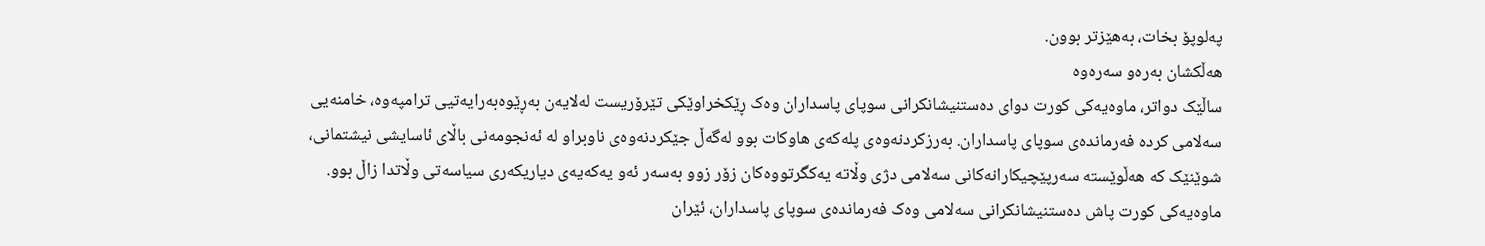پەلوپۆ بخات، بەهێزتر بوون.
هەڵکشان بەرەو سەرەوە
ساڵێک دواتر، ماوەیەکی کورت دوای دەستنیشانکرانی سوپای پاسداران وەک ڕێکخراوێکی تێرۆریست لەلایەن بەڕێوەبەرایەتیی ترامپەوە، خامنەیی سەلامی کردە فەرماندەی سوپای پاسداران. بەرزکردنەوەی پلەکەی هاوکات بوو لەگەڵ جێکردنەوەی ناوبراو لە ئەنجومەنی باڵای ئاسایشی نیشتمانی، شوێنێک کە هەڵوێستە سەرپێچیکارانەکانی سەلامی دژی وڵاتە یەکگرتووەکان زۆر زوو بەسەر ئەو یەکەیەی دیاریکەری سیاسەتی وڵاتدا زاڵ بوو.
ماوەیەکی کورت پاش دەستنیشانکرانی سەلامی وەک فەرماندەی سوپای پاسداران، ئێران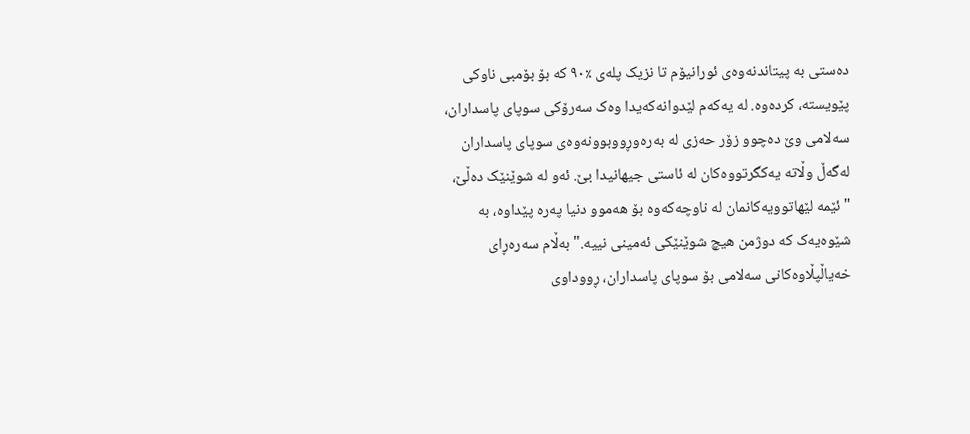دەستی بە پیتاندنەوەی ئورانیۆم تا نزیک پلەی ٪٩٠ کە بۆ بۆمبی ناوکی پێویستە، کردەوە. لە یەکەم لێدوانەکەیدا وەک سەرۆکی سوپای پاسداران، سەلامی وێ دەچوو زۆر حەزی لە بەرەوڕووبوونەوەی سوپای پاسداران لەگەڵ وڵاتە یەکگرتووەکان لە ئاستی جیهانیدا بێ. ئەو لە شوێنێک دەڵێ، "ئێمە لێهاتوویەکانمان لە ناوچەکەوە بۆ هەموو دنیا پەرە پێداوە، بە شێوەیەک کە دوژمن هیچ شوێنێکی ئەمینی نییە." بەڵام سەرەڕای خەیاڵپڵاوەکانی سەلامی بۆ سوپای پاسداران، ڕووداوی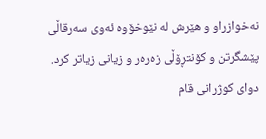نەخوازراو و هێرش لە نێوخۆوە ئەوی سەرقاڵی پێشگرتن و کۆنتڕۆڵی زەرەر و زیانی زیاتر کرد.
دوای کوژرانی قام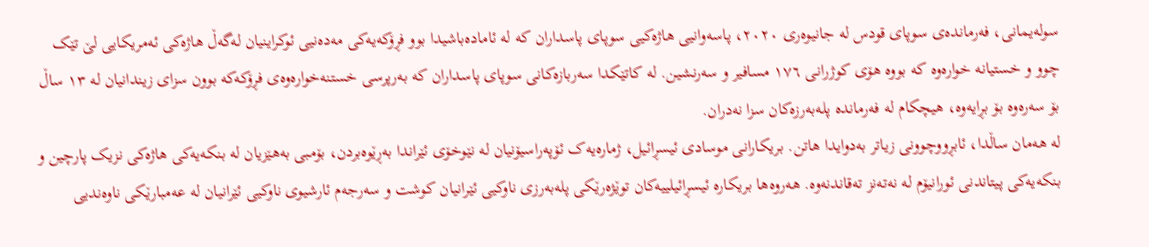سولەیمانی، فەرماندەی سوپای قودس لە جانیوەری ٢٠٢٠، پاسەوانیی هاژەکیی سوپای پاسداران کە لە ئامادەباشیدا بوو فڕۆکەیەکی مەدەنیی ئوکراینیان لەگەڵ هاژەکی ئەمریکایی لێ تێک چوو و خستیانە خوارەوە کە بووە هۆی کوژرانی ١٧٦ مسافیر و سەرنشین. لە کاتێکدا سەربازەکانی سوپای پاسداران کە بەرپرسی خستنەخوارەوەی فڕۆکەکە بوون سزای زیندانیان لە ١٣ ساڵ بۆ سەرەوە بۆ بڕایەوە، هیچکام لە فەرماندە پلەبەرزەکان سزا نەدران.
لە هەمان ساڵدا، ئابڕووچوونی زیاتر بەدوایدا هاتن. بریکارانی موسادی ئیسڕائیل، ژمارەیەک ئۆپەراسیۆنیان لە نێوخۆی ئێراندا بەڕێوەبردن، بۆمبی بەهێزیان لە بنکەیەکی هاژەکی نزیک پارچین و بنکەیەکی پیتاندنی ئورانیۆم لە نەتەنز تەقاندنەوە. هەروەها بریکارە ئیسڕائیلییەکان توێژەرێکی پلەبەرزی ناوکیی ئێرانیان کوشت و سەرجەم ئارشیوی ناوکیی ئێرانیان لە عەمبارێکی ناوەندیی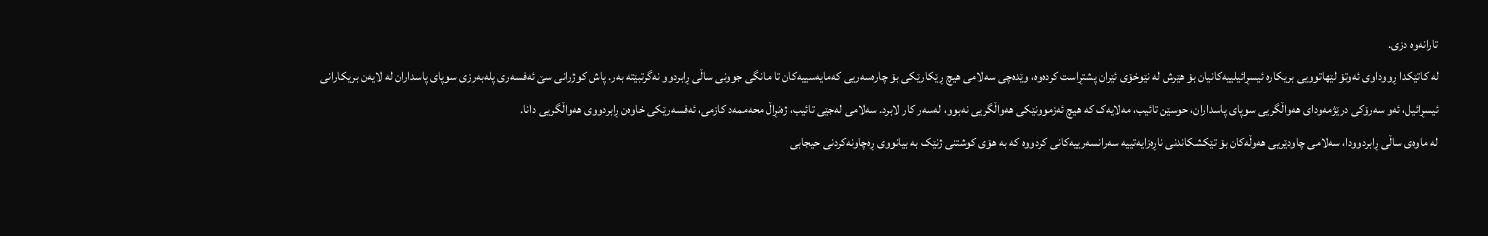تارانەوە دزی.
لە کاتێکدا ڕووداوی ئەوتۆ لێهاتوویی بریکارە ئیسڕائیلییەکانیان بۆ هێرش لە نێوخۆی ئێران پشتڕاست کردەوە، وێدەچی سەلامی هیچ ڕێکارێکی بۆ چارەسەریی کەمایەسییەکان تا مانگی جوونی ساڵی ڕابردوو نەگرتبێتە بەر. پاش کوژرانی سێ ئەفسەری پلەبەرزی سوپای پاسداران لە لایەن بریکارانی ئیسڕائیل، ئەو سەرۆکی درێژمەودای هەواڵگریی سوپای پاسداران، حوسێن تائیب، مەلایەک کە هیچ ئەزموونێکی هەواڵگریی نەبوو، لەسەر کار لابرد. سەلامی لەجێی تائیب، ژەنڕاڵ محەممەد کازمی، ئەفسەرێکی خاوەن ڕابردووی هەواڵگریی دانا.
لە ماوەی ساڵی ڕابردوودا، سەلامی چاودێریی هەوڵەکان بۆ تێکشکاندنی ناڕەزایەتییە سەرانسەرییەکانی کردووە کە بە هۆی کوشتنی ژنێک بە بیانووی ڕەچاونەکردنی حیجابی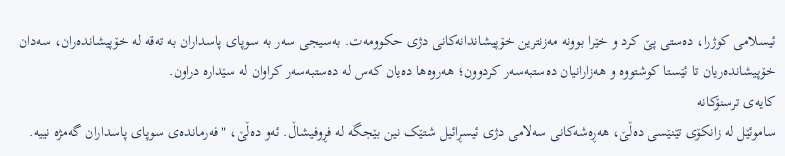ئیسلامی کوژرا، دەستی پێ کرد و خێرا بوونە مەزنترین خۆپیشاندانەکانی دژی حکوومەت. بەسیجی سەر بە سوپای پاسداران بە تەقە لە خۆپیشاندەران، سەدان خۆپیشاندەریان تا ئێستا کوشتووە و هەزارانیان دەستبەسەر کردوون؛ هەروەها دەیان کەس لە دەستبەسەر کراوان لە سێدارە دراون.
کایەی ترسنۆکانە
ساموئێل لە زانکۆی تێنێسی دەڵێ، هەڕەشەکانی سەلامی دژی ئیسڕائیل شتێک نین بێجگە لە فڕوفیشاڵ. ئەو دەڵێ، "فەرماندەی سوپای پاسداران گەمژە نییە.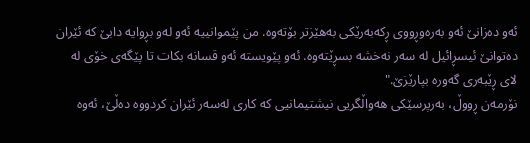ئەو دەزانێ ئەو بەرەوڕووی ڕکەبەرێکی بەهێزتر بۆتەوە. من پێموانییە ئەو لەو بڕوایە دابێ کە ئێران دەتوانێ ئیسڕائیل لە سەر نەخشە بسڕێتەوە. ئەو پێویستە ئەو قسانە بکات تا پێگەی خۆی لە لای ڕێبەری گەورە بپارێزێ."
نۆرمەن ڕووڵ، بەرپرسێکی هەواڵگریی نیشتیمانیی کە کاری لەسەر ئێران کردووە دەڵێ، ئەوە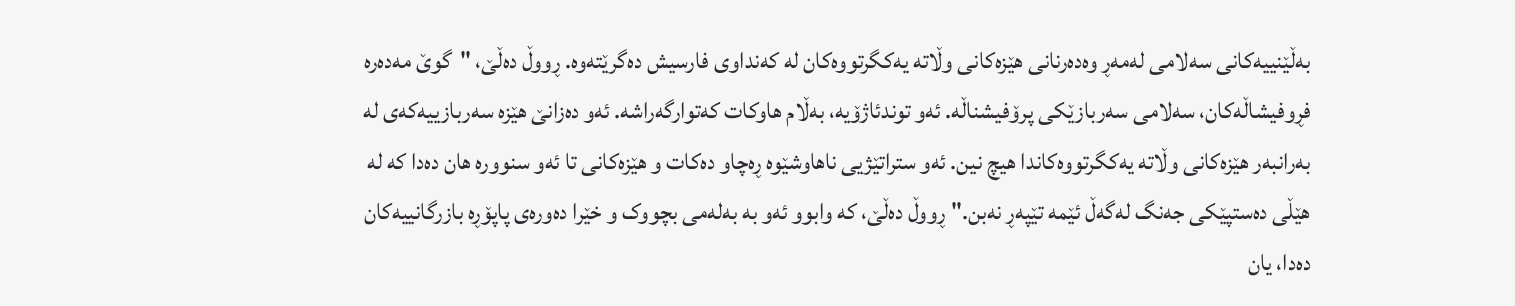بەڵێنییەکانی سەلامی لەمەڕ وەدەرنانی هێزەکانی وڵاتە یەکگرتووەکان لە کەنداوی فارسیش دەگرێتەوە. ڕووڵ دەڵێ، "گوێ مەدەرە فڕوفیشاڵەکان، سەلامی سەربازێکی پرۆفیشناڵە. ئەو توندئاژۆیە، بەڵام هاوکات کەتوارگەراشە. ئەو دەزانێ هێزە سەربازییەکەی لە بەرانبەر هێزەکانی وڵاتە یەکگرتووەکاندا هیچ نین. ئەو ستراتێژیی ناهاوشێوە ڕەچاو دەکات و هێزەکانی تا ئەو سنوورە هان دەدا کە لە هێڵی دەستپێکی جەنگ لەگەڵ ئێمە تێپەڕ نەبن." ڕووڵ دەڵێ، کە وابوو ئەو بە بەلەمی بچووک و خێرا دەورەی پاپۆڕە بازرگانییەکان دەدا، یان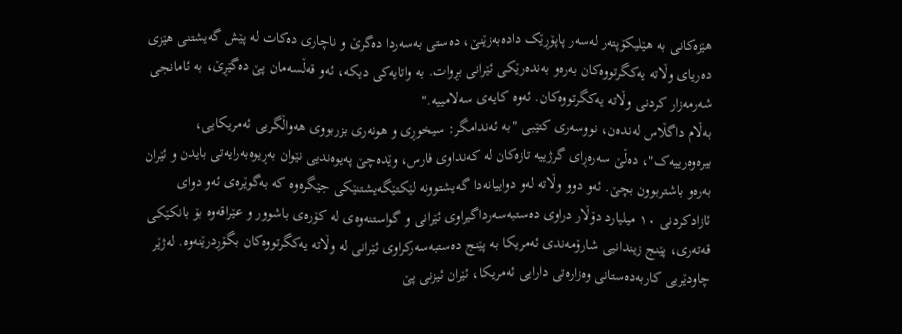هێزەکانی بە هێلیکۆپتەر لەسەر پاپۆڕێک دادەبەزێنێ، دەستی بەسەردا دەگرێ و ناچاری دەکات لە پێش گەیشتنی هێزی دەریای وڵاتە یەکگرتووەکان بەرەو بەندەرێکی ئێرانی بڕوات. بە واتایەکی دیکە، ئەو قەڵسەمان پێ دەگێڕێ، بە ئامانجی شەرمەزار کردنی وڵاتە یەکگرتووەکان. ئەوە کایەی سەلامییە."
بەڵام داگڵاس لەندەن، نووسەری کتێبی "بە ئەندامگر: سیخوڕی و هونەری بزربووی هەواڵگریی ئەمریکایی، بیرەوەرییەک"، دەڵێ سەرەڕای گرژییە تازەکان لە کەنداوی فارس، وێدەچێ پەیوەندیی نێوان بەڕیوەبەرایەتی بایدن و ئێران بەرەو باشتربوون بچێ. ئەو دوو وڵاتە لەو دواییانەدا گەیشتوونە لێکتێگەیشتنێکی جێگرەوە کە بەگوێرەی ئەو دوای ئازادکردنی ١٠ میلیارد دۆڵار دراوی دەستبەسەرداگیراوی ئێرانی و گواستنەوەی لە کۆرەی باشوور و عێراقەوە بۆ بانکێکی قەتەری، پێنج زیندانیی شارۆمەندی ئەمریکا بە پێنج دەستبەسەرکراوی ئێرانی لە وڵاتە یەکگرتووەکان بگۆڕدرێنەوە. لەژێر چاودێریی کاربەدەستانی وەزارەتی دارایی ئەمریکا، ئێران ئیزنی پێ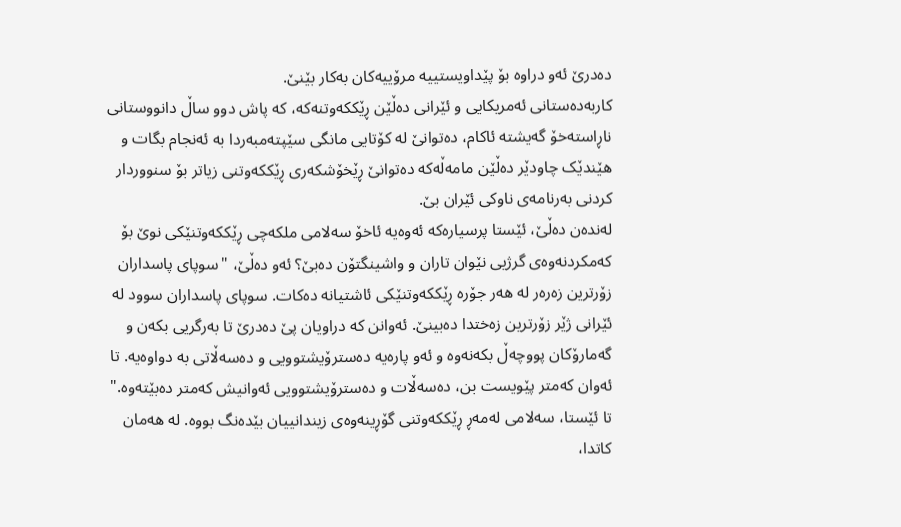دەدرێ ئەو دراوە بۆ پێداویستییە مرۆییەکان بەکار بێنێ.
کاربەدەستانی ئەمریکایی و ئێرانی دەڵێن ڕێککەوتنەکە، کە پاش دوو ساڵ دانووستانی ناڕاستەخۆ گەیشتە ئاکام، دەتوانێ لە کۆتایی مانگی سێپتەمبەردا بە ئەنجام بگات و هێندێک چاودێر دەڵێن مامەڵەکە دەتوانێ ڕێخۆشکەری ڕێککەوتنی زیاتر بۆ سنووردار کردنی بەرنامەی ناوکی ئێران بێ.
لەندەن دەڵێ، ئێستا پرسیارەکە ئەوەیە ئاخۆ سەلامی ملکەچی ڕێککەوتنێکی نوێ بۆ کەمکردنەوەی گرژیی نێوان تاران و واشینگتۆن دەبێ؟ ئەو دەڵێ، "سوپای پاسداران زۆرترین زەرەر لە هەر جۆرە ڕێککەوتنێکی ئاشتیانە دەکات. سوپای پاسداران سوود لە ئێرانی ژێر زۆرترین زەختدا دەبینێ. ئەوانن کە دراویان پێ دەدرێ تا بەرگریی بکەن و گەمارۆکان پووچەڵ بکەنەوە و ئەو پارەیە دەسترۆیشتوویی و دەسەڵاتی بە دواوەیە. تا ئەوان کەمتر پێویست بن، دەسەڵات و دەسترۆیشتوویی ئەوانیش کەمتر دەبێتەوە."
تا ئێستا، سەلامی لەمەڕ ڕێککەوتنی گۆڕینەوەی زیندانییان بێدەنگ بووە. لە هەمان کاتدا،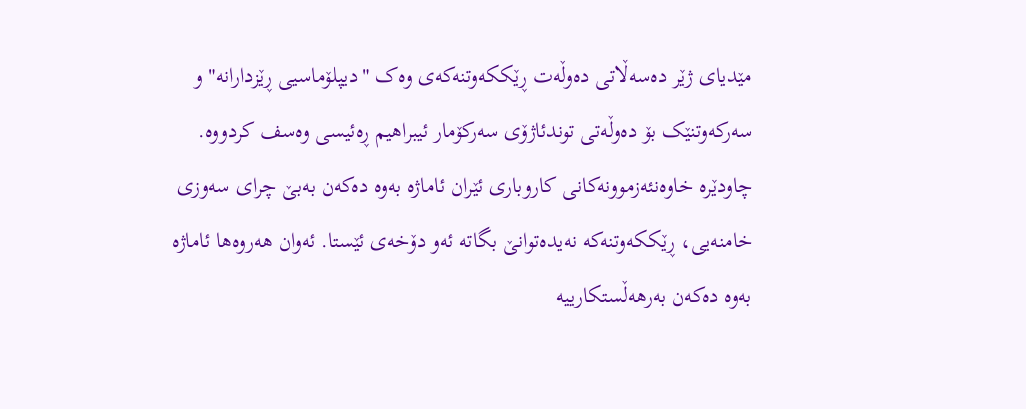مێدیای ژێر دەسەڵاتی دەوڵەت ڕێککەوتنەکەی وەک "دیپلۆماسیی ڕێزدارانە" و سەرکەوتنێک بۆ دەوڵەتی توندئاژۆی سەرکۆمار ئیبراهیم ڕەئیسی وەسف کردووە. چاودێرە خاوەنئەزموونەکانی کاروباری ئێران ئاماژە بەوە دەکەن بەبێ چرای سەوزی خامنەیی، ڕێککەوتنەکە نەیدەتوانێ بگاتە ئەو دۆخەی ئێستا. ئەوان هەروەها ئاماژە بەوە دەکەن بەرهەڵستکارییە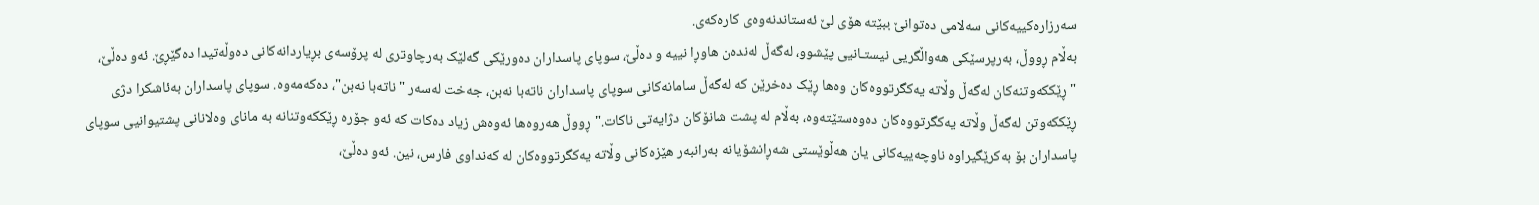سەرزارەکییەکانی سەلامی دەتوانێ ببێتە هۆی لێ ئەستاندنەوەی کارەکەی.
بەڵام ڕووڵ، بەرپرسێکی هەواڵگریی نیستـانیی پێشوو، لەگەڵ لەندەن هاوڕا نییە و دەڵێ، سوپای پاسداران دەورێکی گەلێک بەرچاوتری لە پرۆسەی بڕیاردانەکانی دەوڵەتیدا دەگێڕێ. ئەو دەڵێ، "ڕێککەوتنەکان لەگەڵ وڵاتە یەکگرتووەکان وەها ڕێک دەخرێن کە لەگەڵ سامانەکانی سوپای پاسداران ناتەبا نەبن، جەخت لەسەر "ناتەبا نەبن"، دەکەمەوە. سوپای پاسداران بەئاشکرا دژی ڕێککەوتن لەگەڵ وڵاتە یەکگرتووەکان دەوەستێتەوە، بەڵام لە پشت شانۆکان دژایەتی ناکات." ڕووڵ هەروەها ئەوەش زیاد دەکات کە ئەو جۆرە ڕێککەوتنانە بە مانای وەلانانی پشتیوانیی سوپای پاسداران بۆ بەکرێگیراوە ناوچەییەکانی یان هەڵوێستی شەڕانشۆیانە بەرانبەر هێزەکانی وڵاتە یەکگرتووەکان لە کەنداوی فارس، نین. ئەو دەڵێ،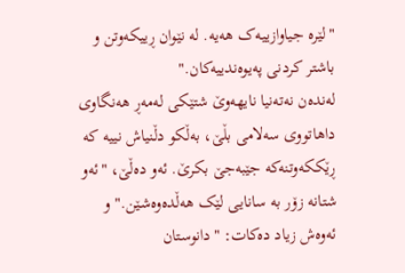"لێرە جیاوازییەک هەیە. لە نێوان ڕییکەوتن و باشتر کردنی پەیوەندییەکان."
لەندەن نەتەنیا نایهەوێ شتێکی لەمەڕ هەنگاوی داهاتووی سەلامی بڵێ، بەڵکو دڵنیاش نییە کە ڕێککەوتنەکە جێبەجێ بکرێ. ئەو دەڵێ، "ئەو شتانە زۆر بە سانایی لێک هەڵدەوەشێن." و ئەوەش زیاد دەکات: "دانوستان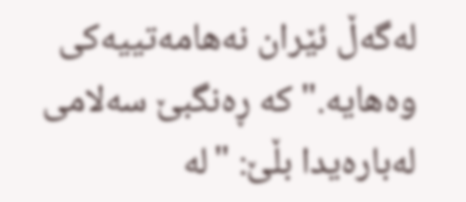لەگەڵ ئێران نەهامەتییەکی وەهایە." کە ڕەنگبێ سەلامی لەبارەیدا بڵێ: "لە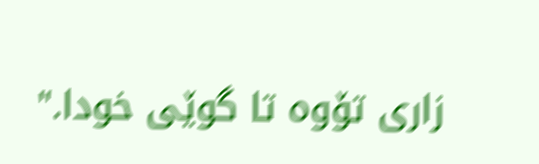زاری تۆوە تا گوێی خودا."